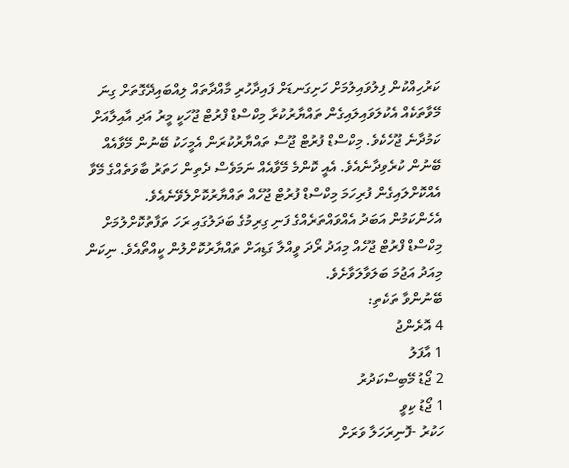ކަރުހިއްކުން ފިލުވައިލުމަށް ހަށިގަނޑަށް ފައިދާހުރި މާއްދާތައް ލިއްބައިދޭގޮތަށް ގިނަ މޭވާތަކެއް އެކުލަވައިލައިގެން ތައްޔާރުކުރާ މިކްސްޑް ފްރުޓް ޖޫހަކީ މީރު އަދި އާއިލާއަށް ކަމުދާނެ ޖޫހެކެވެ. މިކްސްޑް ފުރުޓް ޖޫސް ތައްޔާރުކުރަން އެމީހަކު ބޭނުން މޭވާއެއް ބޭނުން ކުރެވިދާނެއެވެ. އެއީ ކޮންމެ މޭވާއެއް ނަމަވެސް ދެތިން ހަތަރު ބާވަތެއްގެ މޭވާ އެއްކޮށްލައިގެން ފުރިހަމަ މިކްސްޑް ފުރުޓް ޖޫހެއް ތައްޔާރުކޮށްލެވޭނެއެވެ.
އެހެންކަމުން އަބަދު އެއްވައްތަރެއްގެ ފަނި ގިރިމުގެ ބަދަލުގައި ރަހަ ތަފާތުކޮށްލުމަށް މިކްސްޑް ފްރުޓް ޖޫހެއް މިއަދު ރޯދަ ވީއްލާ ގަޑިއަށް ތައްޔާރުކޮށްލުން ކީއްތޯއެވެ. ނިކަން މިއަދު އަޖުމަ ބަލަވާލަވާށެވެ.
ބޭނުންވާ ތަކެތި:
4 އޮރެންޖު
1 އާފަލު
2 ޖޯޑު މޭބިސްކަދުރު
1 ޖޯޑު ކިވީ
ހަކުރު -ފޮނިރަހަލާ ވަރަށް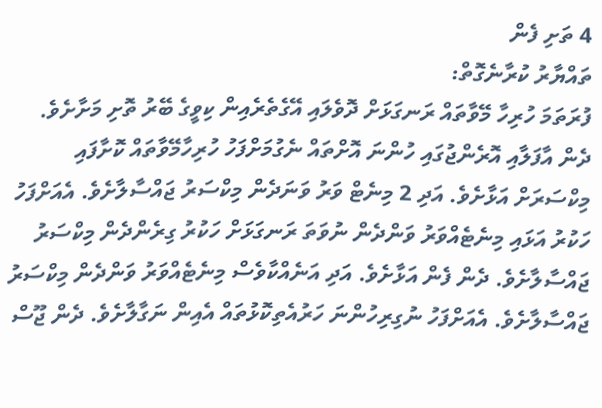4 ތަށި ފެން
ތައްޔާރު ކުރާނެގޮތް:
ފުރަތަމަ ހުރިހާ މޭވާތައް ރަނގަޅަށް ދޮވެލައި އޭގެތެރެއިން ކިވީގެ ބޭރު ތޮށި މަށާށެވެ. ދެން އާފަލާއި އޮރެންޖުގައި ހުންނަ އޮށްތައް ނެގުމަށްފަހު ހުރިހާމޭވާތައް ކޮށާފައި މިކްސަރަށް އަޅާށެވެ. އަދި 2 މިނެޓް ވަރު ވަނަދެން މިކްސަރު ޖައްސާލާށެވެ. އެއަށްފަހު ހަކުރު އަޅައި މިނެޓެއްވަރު ވަންދެން ނުވަތަ ރަނގަޅަށް ހަކުރު ގިރެންދެން މިކްސަރު ޖައްސާލާށެވެ. ދެން ފެން އަޅާށެވެ. އަދި އަނެއްކާވެސް މިނެޓެއްވަރު ވަންދެން މިކްސަރު ޖައްސާލާށެވެ. އެއަށްފަހު ނުގިރިހުންނަ ހަރުއެތިކޮޅުތައް އެއިން ނަގާލާށެވެ. ދެން ޖޫސް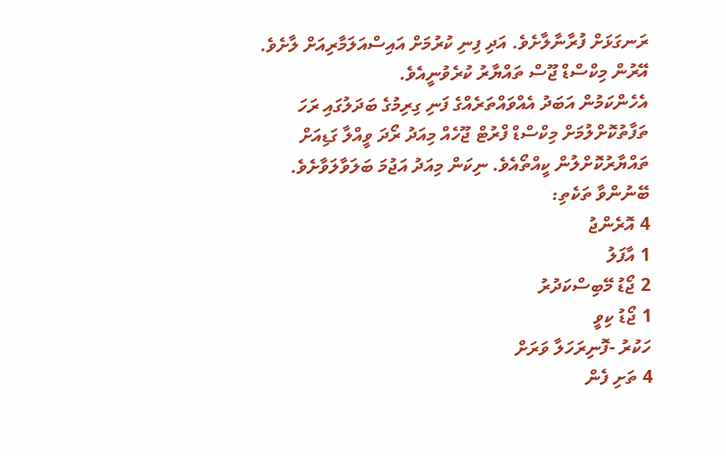ރަނގަޅަށް ފުރާނާލާށެވެ. އަދި ފިނި ކުރުމަށް އައިސްއަލަމާރިއަށް ލާށެވެ. އޭރުން މިކްސްޑް ޖޫސް ތައްޔާރު ކުރެވުނީއެވެ.
އެހެންކަމުން އަބަދު އެއްވައްތަރެއްގެ ފަނި ގިރިމުގެ ބަދަލުގައި ރަހަ ތަފާތުކޮށްލުމަށް މިކްސްޑް ފްރުޓް ޖޫހެއް މިއަދު ރޯދަ ވީއްލާ ގަޑިއަށް ތައްޔާރުކޮށްލުން ކީއްތޯއެވެ. ނިކަން މިއަދު އަޖުމަ ބަލަވާލަވާށެވެ.
ބޭނުންވާ ތަކެތި:
4 އޮރެންޖު
1 އާފަލު
2 ޖޯޑު މޭބިސްކަދުރު
1 ޖޯޑު ކިވީ
ހަކުރު -ފޮނިރަހަލާ ވަރަށް
4 ތަށި ފެން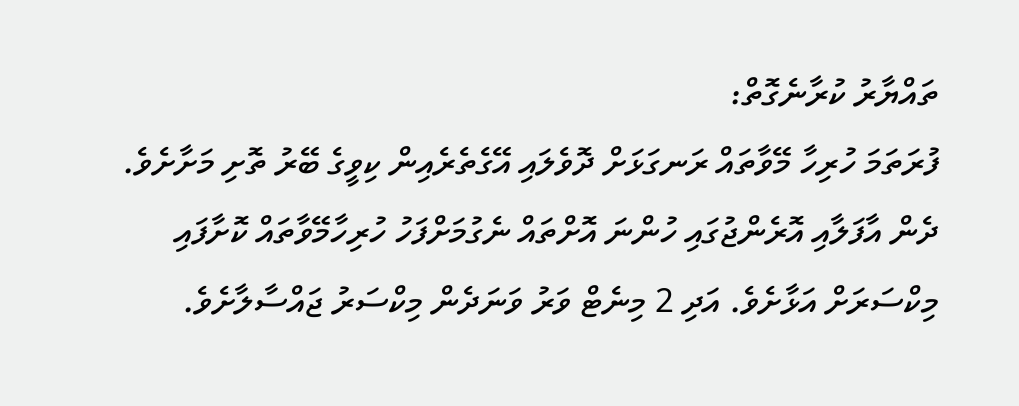ތައްޔާރު ކުރާނެގޮތް:
ފުރަތަމަ ހުރިހާ މޭވާތައް ރަނގަޅަށް ދޮވެލައި އޭގެތެރެއިން ކިވީގެ ބޭރު ތޮށި މަށާށެވެ. ދެން އާފަލާއި އޮރެންޖުގައި ހުންނަ އޮށްތައް ނެގުމަށްފަހު ހުރިހާމޭވާތައް ކޮށާފައި މިކްސަރަށް އަޅާށެވެ. އަދި 2 މިނެޓް ވަރު ވަނަދެން މިކްސަރު ޖައްސާލާށެވެ.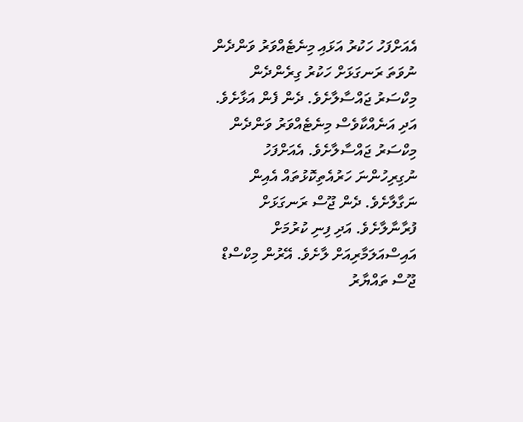އެއަށްފަހު ހަކުރު އަޅައި މިނެޓެއްވަރު ވަންދެން ނުވަތަ ރަނގަޅަށް ހަކުރު ގިރެންދެން މިކްސަރު ޖައްސާލާށެވެ. ދެން ފެން އަޅާށެވެ. އަދި އަނެއްކާވެސް މިނެޓެއްވަރު ވަންދެން މިކްސަރު ޖައްސާލާށެވެ. އެއަށްފަހު ނުގިރިހުންނަ ހަރުއެތިކޮޅުތައް އެއިން ނަގާލާށެވެ. ދެން ޖޫސް ރަނގަޅަށް ފުރާނާލާށެވެ. އަދި ފިނި ކުރުމަށް އައިސްއަލަމާރިއަށް ލާށެވެ. އޭރުން މިކްސްޑް ޖޫސް ތައްޔާރު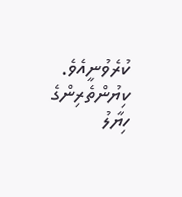ކުރެވުނީއެވެ.
ކިޔުންތެރިންގެ ހިޔާލު